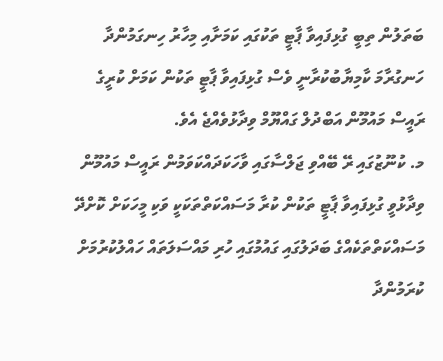ބަތަލުން ތިބީ ގުޅިފައިވާ ޕާޓީ ތަކުގައި ކަމަށާއި މިހާރު ހިނގަމުންދާ ހަނގުރާމަ ކާމިޔާބުކުރާނީ ވެސް ގުޅިފައިވާ ޕާޓީ ތަކުން ކަމަށް ކުރީގެ ރައީސް މައުމޫން އަބްދުލް ގައްޔޫމް ވިދާޅުވެއްޖެ އެވެ.
މ. ކުނޫޒުގައި ރޭ ބޭއްވި ޖަލްސާގައި ވާހަކަދައްކަވަމުން ރައީސް މައުމޫން ވިދާޅުވީ ގުޅިފައިވާ ޕާޓީ ތަކުން ކުރާ މަސައްކަތްތަކަކީ ވަކި މީހަކަށް ކޮށްދޭ މަސައްކަތްތަކެއްގެ ބަދަލުގައި ގައުމުގައި ހުރި މައްސަލަތައް ހައްލުކުރުމަށް ކުރަމުންދާ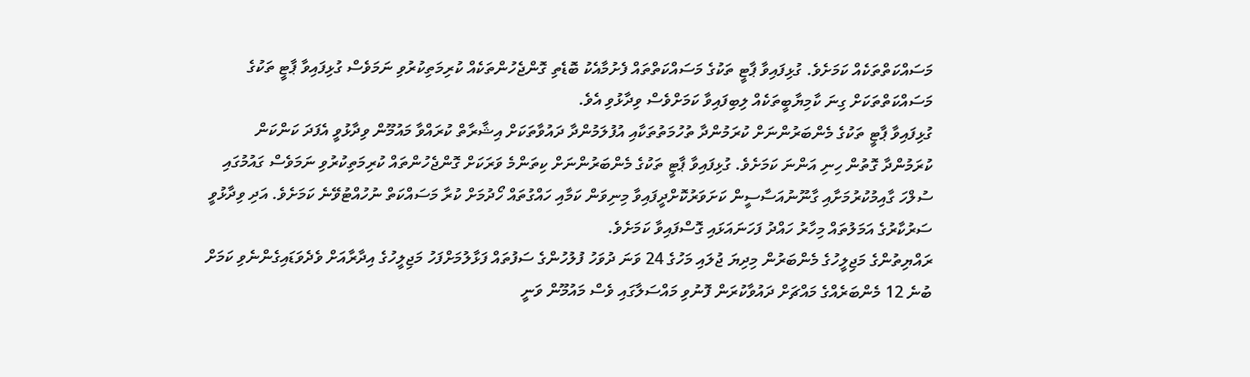މަސައްކަތްތަކެއް ކަމަށެވެ. ގުޅިފައިވާ ޕާޓީ ތަކުގެ މަސައްކަތްތައް ފެށުމާއެކު ބޮޑެތި ގޮންޖެހުންތަކެއް ކުރިމަތިކުރުވި ނަމަވެސް ގުޅިފައިވާ ޕާޓީ ތަކުގެ މަސައްކަތްތަކަށް ގިނަ ކާމިޔާބީތަކެއް ލިބިފައިވާ ކަމަށްވެސް ވިދާޅުވި އެވެ.
ގުޅިފައިވާ ޕާޓީ ތަކުގެ މެންބަރުންނަށް ކުރަމުންދާ ތުހުމަތުތަކާއި އުފުލަމުންދާ ދައުވާތަކަށް އިޝާރާތް ކުރައްވާ މައުމޫން ވިދާޅުވީ އެފަދަ ކަންކަން ކުރަމުންދާ ގޮތުން ހިނި އަންނަ ކަމަށެވެ. ގުޅިފައިވާ ޕާޓީ ތަކުގެ މެންބަރުންނަށް ކިތަންމެ ވަރަކަށް ގޮންޖެހުންތައް ކުރިމަތިކުރުވި ނަމަވެސް ގައުމުގައި ސުލްހަ ގާއިމުކުރުމަށާއި ގާނޫނުއަސާސީން ކަށަވަރުކޮށްދީފައިވާ މިނިވަން ކަމާއި ހައްގުތައް ހޯދުމަށް ކުރާ މަސައްކަތް ނުހުއްޓުވޭނެ ކަމަށެވެ. އަދި ވިދާޅުވީ ސަރުކާރުގެ އަމަލުތައް މިހާރު ހައްދު ފަހަނައަޅައި ގޮސްފައިވާ ކަމަށެވެ.
ރައްޔިތުންގެ މަޖިލީހުގެ މެންބަރުން މިދިޔަ ޖުލައި މަހުގެ 24 ވަނަ ދުވަހު ފުލުހުންގެ ސަފުތައް ފަޅާލުމަށްފަހު މަޖިލީހުގެ އިދާރާއަށް ވެދެވަޑައިގެންނެވި ކަމަށް ބުނެ 12 މެންބަރެއްގެ މައްޗަށް ދައުވާކުރަން ފޮނުވި މައްސަލާގައި ވެސް މައުމޫން ވަނީ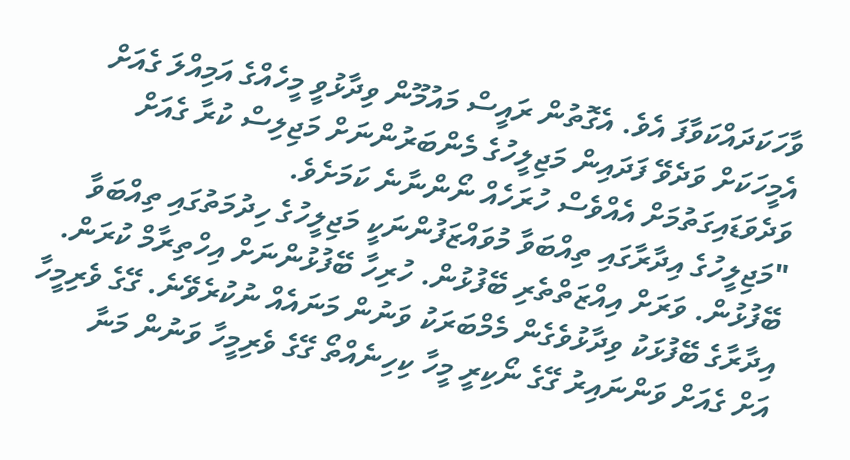ވާހަކަދައްކަވާފަ އެވެ. އެގޮތުން ރައީސް މައުމޫން ވިދާޅުވީ މީހެއްގެ އަމިއްލަ ގެއަށް އެމީހަކަށް ވަދެވޭ ފަދައިން މަޖިލީހުގެ މެންބަރުންނަށް މަޖިލިސް ކުރާ ގެއަށް ވަދެވަޑައިގަތުމަށް އެއްވެސް ހުރަހެއް ނޯންނާނެ ކަމަށެވެ.
"މަޖިލީހުގެ އިދާރާގައި ތިއްބަވާ މުވައްޒަފުންނަކީ މަޖިލީހުގެ ހިދުމަތުގައި ތިއްބަވާ ބޭފުޅުން. ވަރަށް އިއްޒަތްތެރި ބޭފުޅުން. ހުރިހާ ބޭފުޅުންނަށް އިހްތިރާމް ކުރަން. އިދާރާގެ ބޭފުޅަކު ވިދާޅުވެގެން މެމްބަރަކު ވަނުން މަނައެއް ނުކުރެވޭނެ. ގޭގެ ވެރިމީހާ އަށް ގެއަށް ވަންނައިރު ގޭގެ ނޯކިރީ މީހާ ކިހިނެއްތޯ ގޭގެ ވެރިމީހާ ވަނުން މަނާ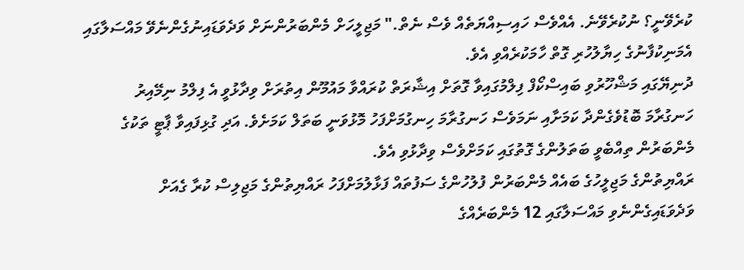ކުރެވޭނީ؟ ނުކުރެވޭނެ. އެއްވެސް ހައިސިއްޔަތެއް ވެސް ނެތް." މަޖިލީހަށް މެންބަރުންނަށް ވަދެވަޑައިނުގެންނެވޭ މައްސަލާގައި އެމަނިކުފާނުގެ ހިޔާލުހުރި ގޮތް ހާމަކުރެއްވި އެވެ.
ދުނިޔޭގައި މަޝްހޫރުވި ބައިސްކޯފް ފިލްމުގައިވާ ގޮތަށް އިޝާރަތް ކުރައްވާ މައުމޫން އިތުރަށް ވިދާޅުވީ އެ ފިލްމު ނިމޭއިރު ހަނގުރާމަ ބޮޑުވެގެންދާ ކަމަށާއި ނަމަވެސް ހަނގުރާމަ ހިނގުމަށްފަހު މޮޅުވަނީ ބަތަލް ކަމަށެވެ. އަދި ގުޅިފައިވާ ޕާޓީ ތަކުގެ މެންބަރުން ތިއްބެވީ ބަތަލުންގެ ގޮތުގައި ކަމަށްވެސް ވިދާޅުވި އެވެ.
ރައްޔިތުންގެ މަޖިލީހުގެ ބައެއް މެންބަރުން ފުލުހުންގެ ސަފުތައް ފަޅާލުމަށްފަހު ރައްޔިތުންގެ މަޖިލިސް ކުރާ ގެއަށް ވަދެވަޑައިގެންނެވި މައްސަލާގައި 12 މެންބަރެއްގެ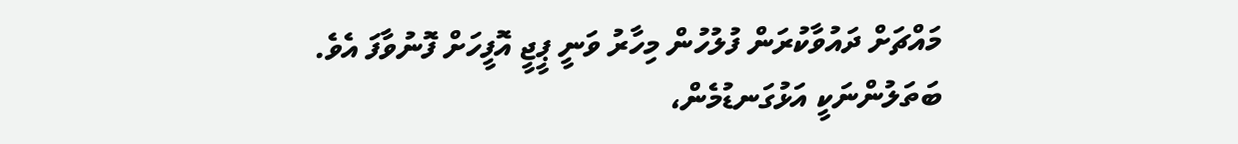މައްޗަށް ދައުވާކުރަން ފުލުހުން މިހާރު ވަނީ ޕީޖީ އޮފީހަށް ފޮނުވާފަ އެވެ.
ބަތަލުންނަކީ އަޅުގަނޑުމެން،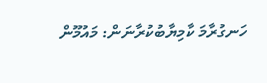ހަނގުރާމަ ކާމިޔާބުކުރާނަން: މައުމޫން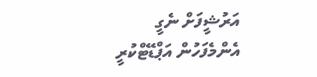އަރުޝީފަށް ނެގީ
އެންމެފަހުން އަޕްޑޭޓްކުރީ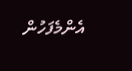އެންމެފަހުން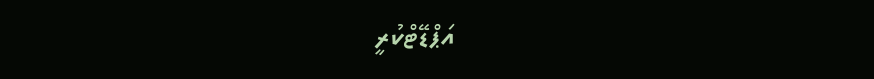އަޕްޑޭޓްކުރީ